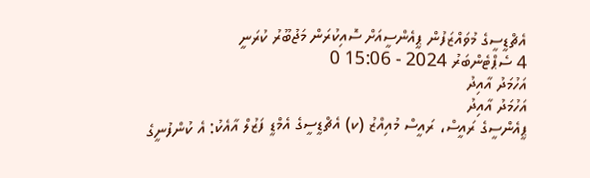އެޗްޑީސީގެ މުވައްޒަފުން ޕީއެންސީއަށް ސޮއިކުރަން މަޖުބޫރު ކުރަނީ
4 ސެޕްޓެންބަރު 2024 - 15:06 0
އަހުމަދު އާއިދު
އަހުމަދު އާއިދު
ޕީއެންސީގެ ރައީސް، ރައީސް މުއިއްޒު (ކ) އެޗްޑީސީގެ އެމްޑީ ފަޒުލް އާއެކު: އެ ކުންފުނީގެ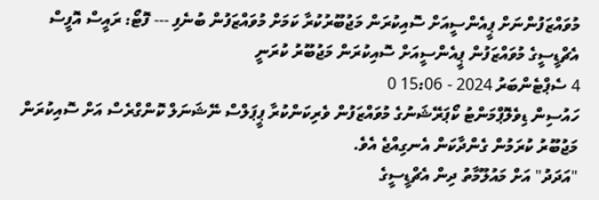މުވައްޒަފުންނަށް ޕީއެންސީއަށް ސޮއިކުރަން މަޖުބޫރުކުރާ ކަމަށް މުވައްޒަފުން ބުނެފި --- ފޮޓޯ: ރައީސް އޮފީސް
އެޗްޑީސީގެ މުވައްޒަފުން ޕީއެންސީއަށް ސޮއިކުރަން މަޖުބޫރު ކުރަނީ
4 ސެޕްޓެންބަރު 2024 - 15:06 0
ހައުސިން ޑިވެލޮޕްމަންޓު ކޯޕަރޭޝަނުގެ މުވައްޒަފުން ވެރިކަންކުރާ ޕީޕަލްސް ނޭޝަނަލް ކޮންގްރެސް އަށް ސޮއިކުރަން މަޖުބޫރު ކުރަމުން ގެންދާކަން އެނގިއްޖެ އެވެ.
"އަދަދު" އަށް މައުލޫމާތު ދިން އެޗްޑީސީގެ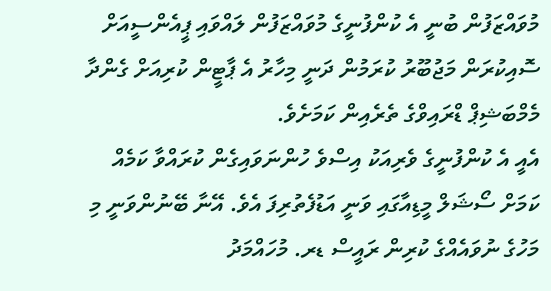މުވައްޒަފުން ބުނީ އެ ކުންފުނީގެ މުވައްޒަފުން ލައްވައި ޕީއެންސީއަށް ސޮއިކުރަން މަޖުބޫރު ކުރަމުން ދަނީ މިހާރު އެ ޕާޓީން ކުރިއަށް ގެންދާ މެމްބަޝިޕް ޑްރައިވްގެ ތެރެއިން ކަމަށެވެ.
އެއީ އެ ކުންފުނީގެ ވެރިއަކު އިސްވެ ހުންނަވައިގެން ކުރައްވާ ކަމެއް ކަމަށް ސޯޝަލް މީޑިއާގައި ވަނީ އަޑުފެތުރިފަ އެވެ. އޭނާ ބޭނުންވަނީ މި މަހުގެ ނުވައެއްގެ ކުރިން ރައީސް ޑރ. މުހައްމަދު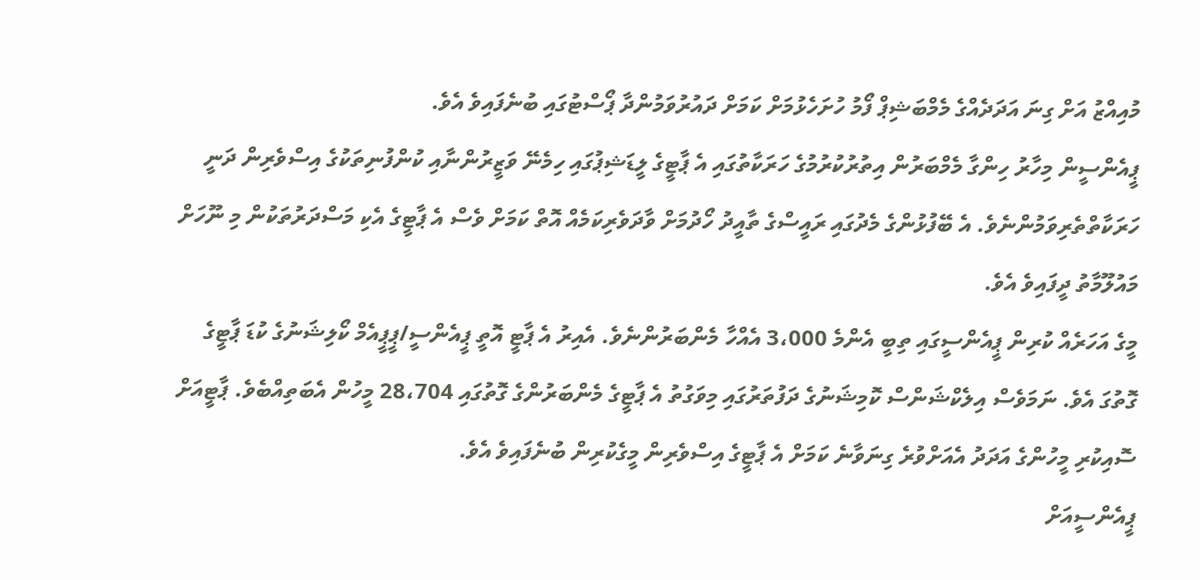މުއިއްޒު އަށް ގިނަ އަދަދެއްގެ މެމްބަޝިޕް ފޯމު ހުށަހެޅުމަށް ކަމަށް ދައުރުވަމުންދާ ޕޯސްޓުގައި ބުނެފައިވެ އެވެ.
ޕީއެންސީން މިހާރު ހިންގާ މެމްބަރުން އިތުރުކުރުމުގެ ހަރަކާތުގައި އެ ޕާޓީގެ ލީޑަޝިޕުގައި ހިމެނޭ ވަޒީރުންނާއި ކުންފުނިތަކުގެ އިސްވެރިން ދަނީ ހަރަކާތްތެރިވަމުންނެވެ. އެ ބޭފުޅުންގެ މެދުގައި ރައީސްގެ ތާއީދު ހޯދުމަށް ވާދަވެރިކަމެއް އޮތް ކަމަށް ވެސް އެ ޕާޓީގެ އެކި މަސްދަރުތަކުން މި ނޫހަށް މައުލޫމާތު ދީފައިވެ އެވެ.
މީގެ އަހަރެއް ކުރިން ޕީއެންސީގައި ތިބީ އެންމެ 3،000 އެއްހާ މެންބަރުންނެވެ. އެއިރު އެ ޕާޓީ އޮތީ ޕީއެންސީ/ޕީޕީއެމް ކޯލިޝަނުގެ ކުޑަ ޕާޓީގެ ގޮތުގަ އެވެ. ނަމަވެސް އިލެކްޝަންސް ކޮމިޝަނުގެ ދަފުތަރުގައި މިވަގުތު އެ ޕާޓީގެ މެންބަރުންގެ ގޮތުގައި 28،704 މީހުން އެބަތިއްބެވެ. ޕާޓީއަށް ސޮއިކުރި މީހުންގެ އަދަދު އެއަށްވުރެ ގިނަވާނެ ކަމަށް އެ ޕާޓީގެ އިސްވެރިން މީގެކުރިން ބުނެފައިވެ އެވެ.
ޕީއެންސީއަށް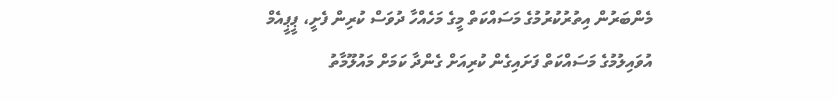މެންބަރުން އިތުރުކުރުމުގެ މަސައްކަތް މީގެ މަހެއްހާ ދުވަސް ކުރިން ފެށީ، ޕީޕީއެމް އުވައިލުމުގެ މަސައްކަތް ފަށައިގެން ކުރިއަށް ގެންދާ ކަމަށް މައުލޫމާތު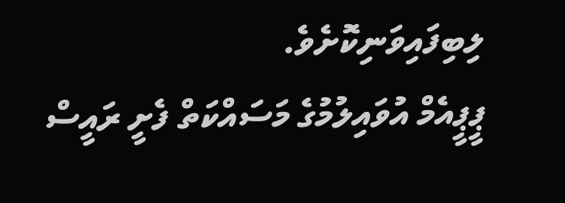ލިބިފައިވަނިކޮށެވެ.
ޕީޕީއެމް އުވައިލުމުގެ މަސައްކަތް ފެށީ ރައީސް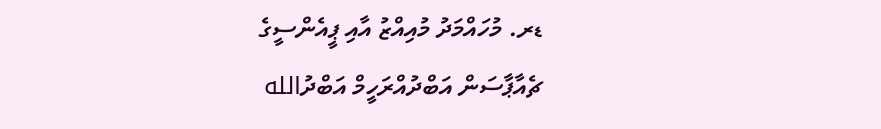ޑރ. މުހައްމަދު މުއިއްޒު އާއި ޕީއެންސީގެ ޗެއާޕާސަން އަބްދުއްރަހީމް އަބްދުالله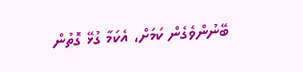ބޭނުންވެގެން ކަމަށް، އެކަމާ ގުޅޭ ގޮތުން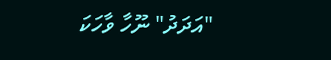"އަދަދު" ނޫހާ ވާހަކަ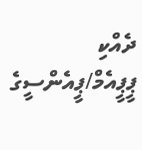ދެއްކި ޕީޕީއެމް/ޕީއެންސީގެ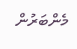މެންބަރުން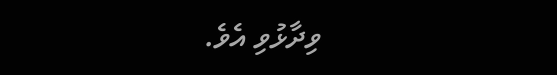ވިދާޅުވި އެވެ.